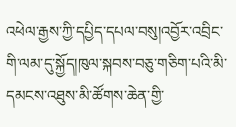འཕེལ་རྒྱས་ཀྱི་དཔྱིད་དཔལ་བསུ།འབྱོར་འབྲིང་གི་ལམ་དུ་སྐྱོད།ཁུལ་སྐབས་བཅུ་གཅིག་པའི་མི་དམངས་འཐུས་མི་ཚོགས་ཆེན་གྱི་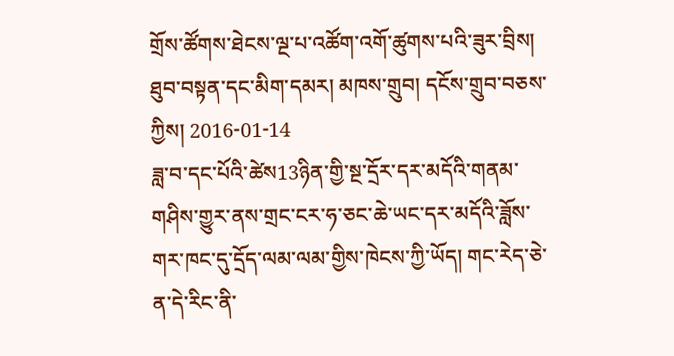གྲོས་ཚོགས་ཐེངས་ལྔ་པ་འཚོག་འགོ་ཚུགས་པའི་ཟུར་བྲིས།
ཐུབ་བསྟན་དང་མིག་དམར། མཁས་གྲུབ། དངོས་གྲུབ་བཅས་ཀྱིས། 2016-01-14
ཟླ་བ་དང་པོའི་ཚེས13ཉིན་གྱི་སྔ་དྲོར་དར་མདོའི་གནམ་གཤིས་གྱུར་ནས་གྲང་ངར་ཧ་ཅང་ཆེ་ཡང་དར་མདོའི་ཟློས་གར་ཁང་དུ་དྲོད་ལམ་ལམ་གྱིས་ཁེངས་ཀྱི་ཡོད། གང་རེད་ཅེ་ན་དེ་རིང་ནི་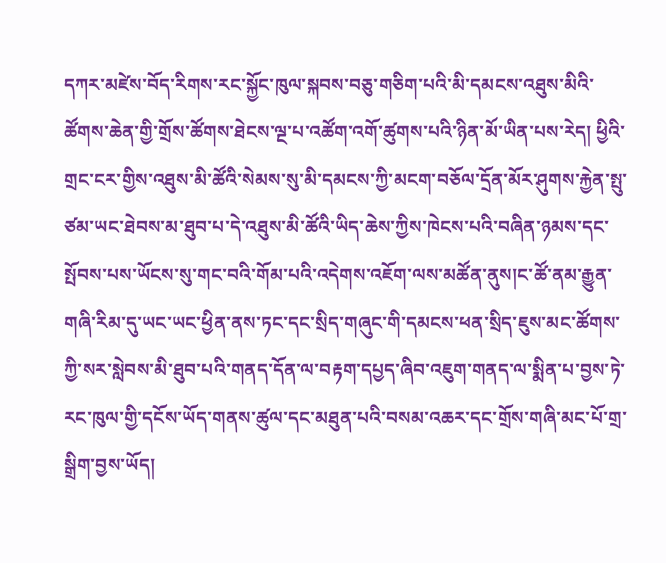དཀར་མཛེས་བོད་རིགས་རང་སྐྱོང་ཁུལ་སྐབས་བཅུ་གཅིག་པའི་མི་དམངས་འཐུས་མིའི་ཚོགས་ཆེན་གྱི་གྲོས་ཚོགས་ཐེངས་ལྔ་པ་འཚོག་འགོ་ཚུགས་པའི་ཉིན་མོ་ཡིན་པས་རེད། ཕྱིའི་གྲང་ངར་གྱིས་འཐུས་མི་ཚོའི་སེམས་སུ་མི་དམངས་ཀྱི་མངག་བཅོལ་དྲོན་མོར་ཤུགས་རྐྱེན་སྤུ་ཙམ་ཡང་ཐེབས་མ་ཐུབ་པ་དེ་འཐུས་མི་ཚོའི་ཡིད་ཆེས་ཀྱིས་ཁེངས་པའི་བཞིན་ཉམས་དང་སྤོབས་པས་ཡོངས་སུ་གང་བའི་གོམ་པའི་འདེགས་འཇོག་ལས་མཚོན་ནུས།ང་ཚོ་ནམ་རྒྱུན་གཞི་རིམ་དུ་ཡང་ཡང་ཕྱིན་ནས་ཏང་དང་སྲིད་གཞུང་གི་དམངས་ཕན་སྲིད་ཇུས་མང་ཚོགས་ཀྱི་སར་སླེབས་མི་ཐུབ་པའི་གནད་དོན་ལ་བརྟག་དཔྱད་ཞིབ་འཇུག་གནད་ལ་སྨིན་པ་བྱས་ཏེ་རང་ཁུལ་གྱི་དངོས་ཡོད་གནས་ཚུལ་དང་མཐུན་པའི་བསམ་འཆར་དང་གྲོས་གཞི་མང་པོ་གྲ་སྒྲིག་བྱས་ཡོད།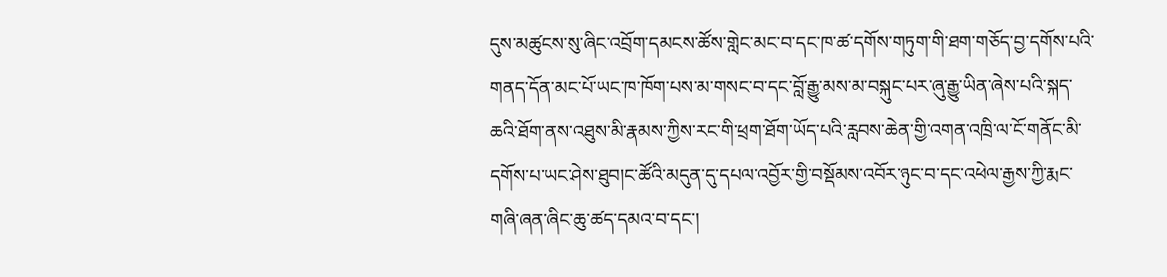དུས་མཚུངས་སུ་ཞིང་འབྲོག་དམངས་ཚོས་གླེང་མང་བ་དང་ཁ་ཚ་དགོས་གཏུག་གི་ཐག་གཅོད་བྱ་དགོས་པའི་གནད་དོན་མང་པོ་ཡང་ཁ་ཁོག་པས་མ་གསང་བ་དང་བློ་རྒྱུ་མས་མ་བསྐུང་པར་ཞུ་རྒྱུ་ཡིན་ཞེས་པའི་སྐད་ཆའི་ཐོག་ནས་འཐུས་མི་རྣམས་ཀྱིས་རང་གི་ཕྲག་ཐོག་ཡོད་པའི་རླབས་ཆེན་གྱི་འགན་འཁྲི་ལ་ངོ་གནོང་མི་དགོས་པ་ཡང་ཤེས་ཐུབ།ང་ཚོའི་མདུན་དུ་དཔལ་འབྱོར་གྱི་བསྡོམས་འབོར་ཉུང་བ་དང་འཕེལ་རྒྱས་ཀྱི་རྨང་གཞི་ཞན་ཞིང་ཆུ་ཚད་དམའ་བ་དང་།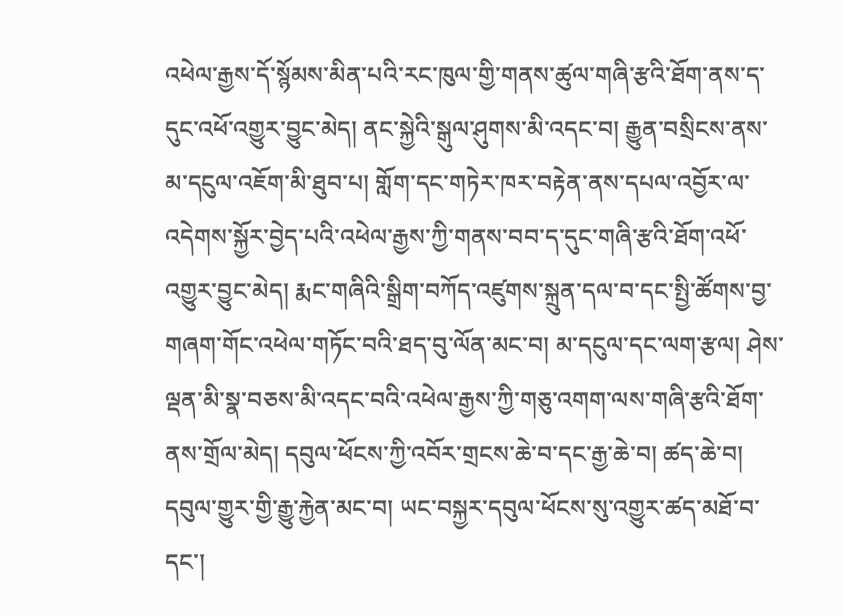འཕེལ་རྒྱས་དོ་སྙོམས་མིན་པའི་རང་ཁུལ་གྱི་གནས་ཚུལ་གཞི་རྩའི་ཐོག་ནས་ད་དུང་འཕོ་འགྱུར་བྱུང་མེད། ནང་སྐྱེའི་སྒུལ་ཤུགས་མི་འདང་བ། རྒྱུན་བསྲིངས་ནས་མ་དངུལ་འཇོག་མི་ཐུབ་པ། གློག་དང་གཏེར་ཁར་བརྟེན་ནས་དཔལ་འབྱོར་ལ་འདེགས་སྐྱོར་བྱེད་པའི་འཕེལ་རྒྱས་ཀྱི་གནས་བབ་ད་དུང་གཞི་རྩའི་ཐོག་འཕོ་འགྱུར་བྱུང་མེད། རྨང་གཞིའི་སྒྲིག་བཀོད་འཛུགས་སྐྲུན་དལ་བ་དང་སྤྱི་ཚོགས་བྱ་གཞག་གོང་འཕེལ་གཏོང་བའི་ཐད་བུ་ལོན་མང་བ། མ་དངུལ་དང་ལག་རྩལ། ཤེས་ལྡན་མི་སྣ་བཅས་མི་འདང་བའི་འཕེལ་རྒྱས་ཀྱི་གཅུ་འགག་ལས་གཞི་རྩའི་ཐོག་ནས་གྲོལ་མེད། དབུལ་ཕོངས་ཀྱི་འབོར་གྲངས་ཆེ་བ་དང་རྒྱ་ཆེ་བ། ཚད་ཆེ་བ། དབུལ་གྱུར་གྱི་རྒྱུ་རྐྱེན་མང་བ། ཡང་བསྐྱར་དབུལ་ཕོངས་སུ་འགྱུར་ཚད་མཐོ་བ་དང་།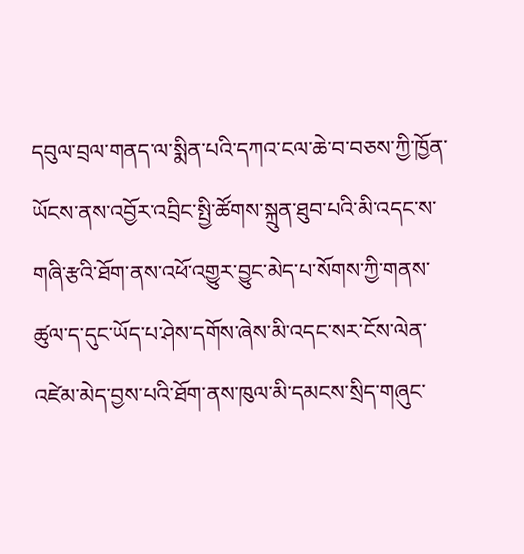དབུལ་བྲལ་གནད་ལ་སྨིན་པའི་དཀའ་ངལ་ཆེ་བ་བཅས་ཀྱི་ཁྱོན་ཡོངས་ནས་འབྱོར་འབྲིང་སྤྱི་ཚོགས་སྐྲུན་ཐུབ་པའི་མི་འདང་ས་གཞི་རྩའི་ཐོག་ནས་འཕོ་འགྱུར་བྱུང་མེད་པ་སོགས་ཀྱི་གནས་ཚུལ་ད་དུང་ཡོད་པ་ཤེས་དགོས་ཞེས་མི་འདང་སར་ངོས་ལེན་འཛེམ་མེད་བྱས་པའི་ཐོག་ནས་ཁུལ་མི་དམངས་སྲིད་གཞུང་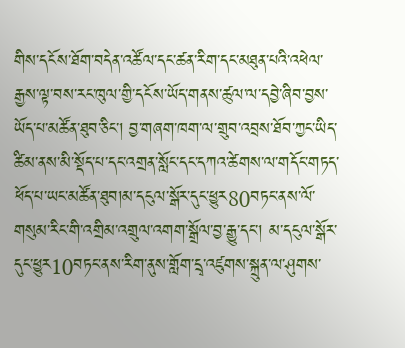གིས་དངོས་ཐོག་བདེན་འཚོལ་དང་ཚན་རིག་དང་མཐུན་པའི་འཕེལ་རྒྱས་ལྟ་བས་རང་ཁུལ་གྱི་དངོས་ཡོད་གནས་ཚུལ་ལ་དབྱེ་ཞིབ་བྱས་ཡོད་པ་མཚོན་ཐུབ་ཅིང་། བྱ་གཞག་ཁག་ལ་གྲུབ་འབྲས་ཐོབ་ཀྱང་ཡིད་ཚིམ་ནས་མི་སྡོད་པ་དང་འགྲན་སློང་དང་དཀའ་ཚེགས་ལ་གདོང་གཏད་ཕོད་པ་ཡང་མཚོན་ཐུབ།མ་དངུལ་སྒོར་དུང་ཕྱུར80བཏང་ནས་ལོ་གསུམ་རིང་གི་འགྲིམ་འགྲུལ་འགག་སྒྲོལ་བྱ་རྒྱུ་དང་། མ་དངུལ་སྒོར་དུང་ཕྱུར10བཏང་ནས་རིག་ནུས་གློག་དྲྭ་འཛུགས་སྐྲུན་ལ་ཤུགས་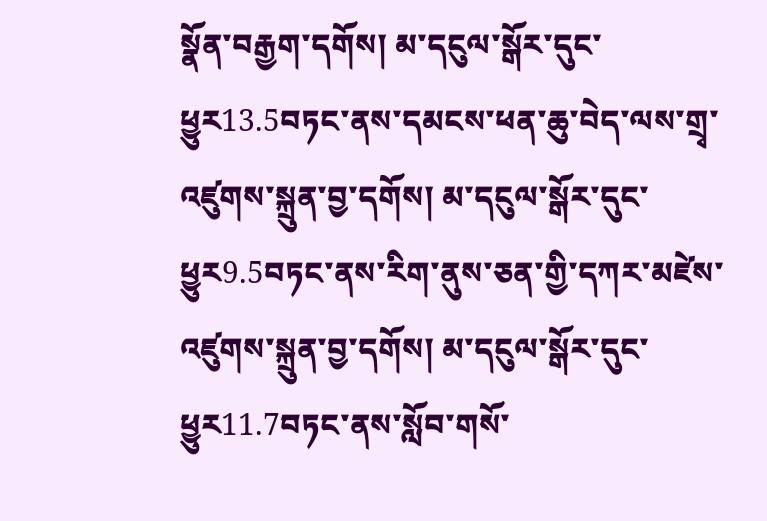སྣོན་བརྒྱག་དགོས། མ་དངུལ་སྒོར་དུང་ཕྱུར13.5བཏང་ནས་དམངས་ཕན་ཆུ་བེད་ལས་གྲྭ་འཛུགས་སྐྲུན་བྱ་དགོས། མ་དངུལ་སྒོར་དུང་ཕྱུར9.5བཏང་ནས་རིག་ནུས་ཅན་གྱི་དཀར་མཛེས་འཛུགས་སྐྲུན་བྱ་དགོས། མ་དངུལ་སྒོར་དུང་ཕྱུར11.7བཏང་ནས་སློབ་གསོ་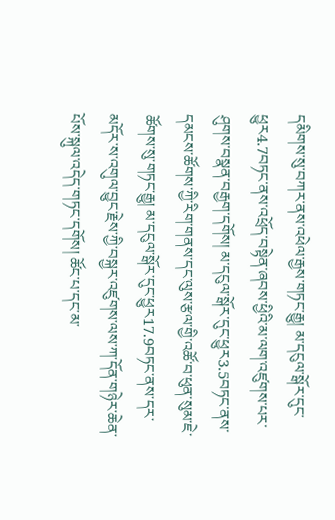དམིགས་སུ་བཀར་ནས་འཕེལ་རྒྱས་གཏང་རྒྱུ། མ་དངུལ་སྒོར་དུང་ཕྱུར4.7བཏང་ནས་འཕྲོད་བསྟེན་ཞབས་ཕྱིའི་མ་ལག་འཛུགས་པར་ཤུགས་བསྣན་བརྒྱག་དགོས། མ་དངུལ་སྒོར་དུང་ཕྱུར3.5བཏང་ནས་དམངས་ཚོགས་ཀྱི་རིག་གནས་དང་ལུས་རྩལ་གྱི་འཚོ་བ་ཕུན་སུམ་ཇེ་ཚོགས་སུ་གཏང་རྒྱུ། མ་དངུལ་སྒོར་དུང་ཕྱུར17.9བཏང་ནས་དར་མདོར་ས་འགུལ་བྱུང་རྗེས་ཀྱི་བསྐྱར་འཛུགས་ལས་ཀ་དོན་གཉེར་ཆེན་པོས་སྐུལ་འདེད་གཏང་དགོས། ཚོང་པ་དང་མ་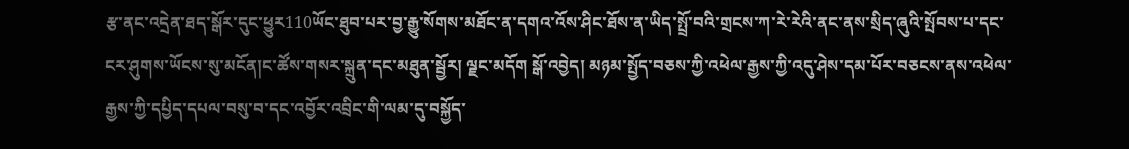རྩ་ནང་འདྲེན་ཐད་སྒོར་དུང་ཕྱུར110ཡོང་ཐུབ་པར་བྱ་རྒྱུ་སོགས་མཐོང་ན་དགའ་འོས་ཤིང་ཐོས་ན་ཡིད་སྤྲོ་བའི་གྲངས་ཀ་རེ་རེའི་ནང་ནས་སྲིད་ཞུའི་སྤོབས་པ་དང་ངར་ཤུགས་ཡོངས་སུ་མངོན།ང་ཚོས་གསར་སྐྲུན་དང་མཐུན་སྦྱོར། ལྗང་མདོག སྒོ་འབྱེད། མཉམ་སྤྱོད་བཅས་ཀྱི་འཕེལ་རྒྱས་ཀྱི་འདུ་ཤེས་དམ་པོར་བཅངས་ནས་འཕེལ་རྒྱས་ཀྱི་དཔྱིད་དཔལ་བསུ་བ་དང་འབྱོར་འབྲིང་གི་ལམ་དུ་བསྐྱོད་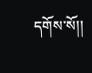དགོས་སོ།།